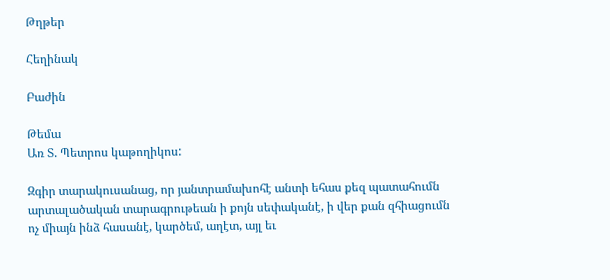Թղթեր

Հեղինակ

Բաժին

Թեմա
Առ Տ. Պետրոս կաթողիկոս:

Զգիր տարակուսանաց, որ յանտրամախոհէ անտի եհաս քեզ պատահումն արտալածական տարագրութեան ի քոյն սեփականէ, ի վեր քան զհիացումն ոչ միայն ինձ հասանէ, կարծեմ, աղէտ, այլ եւ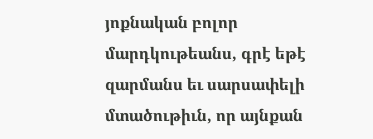յոքնական բոլոր մարդկութեանս, գրէ եթէ զարմանս եւ սարսափելի մտածութիւն, որ այնքան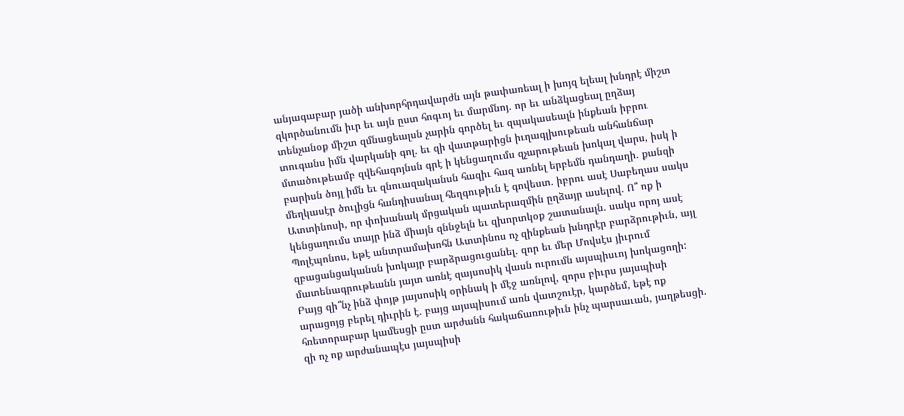անյագաբար յածի անխորհրդավարժն այն թափառեալ ի խոյզ ելեալ խնդրէ միշտ զկործանումն իւր եւ այն ըստ հոգւոյ եւ մարմնոյ. որ եւ անձկացեալ ըղձայ տենչանօք միշտ զմնացեալսն չարին գործել եւ զպակասեալն ինքեան իբրու տուգանս իմն վարկանի գոլ. եւ զի վատթարիցն իւղագլխութեան անհանճար մտածութեամբ զվեհագոյնսն գրէ ի կենցաղումս զչարութեան խոկալ վարս, իսկ ի բարիսն ծոյլ իմն եւ զնուազականսն հազիւ հազ առնել երբեմն դանդաղի. քանզի մեղկասէր ծուլիցն հանդիսանալ հեղգութիւն է գովեստ. իբրու ասէ Սաբեղաս սակս Ատտինոսի, որ փոխանակ մրցական պատերազմին ըղձայր ասելով. Ո՞ ոք ի կենցաղումս տայր ինձ միայն զննջելն եւ զխորտկօք շատանալն. սակս որոյ ասէ Պոլէպոնոս, եթէ անտրամախոհն Ատտինոս ոչ զինքեան խնդրէր բարձրութիւն, այլ զբացանցականսն խոկայր բարձրացուցանել. զոր եւ մեր Մովսէս յիւրում մատենագրութեանն յայտ առնէ զայսոսիկ վասն ուրումն այսպիսւոյ խոկացողի: Բայց զի՞նչ ինձ փոյթ յայսոսիկ օրինակ ի մէջ առնլով, զորս բիւրս յայսպիսի արացոյց բերել դիւրին է. բայց այսպիսում առն վատշուէր, կարծեմ, եթէ ոք հռետորաբար կամեսցի ըստ արժանն հակաճառութիւն ինչ պարսաւան, յաղթեսցի. զի ոչ ոք արժանապէս յայսպիսի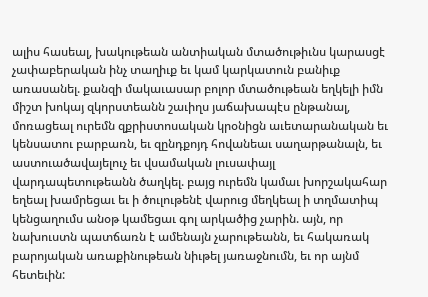ալիս հասեալ, խակութեան անտիական մտածութիւնս կարասցէ չափաբերական ինչ տաղիւք եւ կամ կարկատուն բանիւք առասանել. քանզի մակաւասար բոլոր մտածութեան եղկելի իմն միշտ խոկայ զկորստեանն շաւիղս յաճախապէս ընթանալ, մոռացեալ ուրեմն զքրիստոսական կրօնիցն աւետարանական եւ կենսատու բարբառն, եւ զընդքոյդ հովանեաւ սաղարթանալն, եւ աստուածավայելուչ եւ վսամական լուսափայլ վարդապետութեանն ծաղկել. բայց ուրեմն կամաւ խորշակահար եղեալ խամրեցաւ եւ ի ծուլութենէ վարուց մեղկեալ ի տղմատիպ կենցաղումս անօթ կամեցաւ գոլ արկածից չարին. այն, որ նախուստն պատճառն է ամենայն չարութեանն, եւ հակառակ բարոյական առաքինութեան նիւթել յառաջնումն, եւ որ այնմ հետեւին: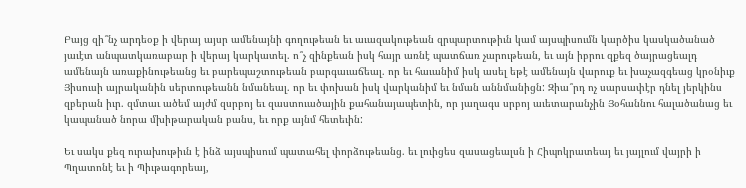Բայց զի՞նչ արդեօք ի վերայ այսր ամենայնի գողութեան եւ աւազակութեան զրպարտութիւն կամ այսպիսումն կարծիս կասկածանած յաւէտ անպատկառաբար ի վերայ կարկատել. ո՞չ զինքեան իսկ հայր առնէ պատճառ չարութեան, եւ այն իբրու զքեզ ծայրացեալդ ամենայն առաքինութեանց եւ բարեպաշտութեան բարգաւաճեալ. որ եւ հաւանիմ իսկ ասել եթէ ամենայն վարուք եւ խաչազգեաց կրօնիւք Յիսուսի այրականին սերտութեանն նմանեալ. որ եւ փոխան իսկ վարկանիմ եւ նման աննմանիցն: Զիա՞րդ ոչ սարսափէր դնել յերկինս զբերան իւր. զմտաւ ածեմ այժմ զսրբոյ եւ զաստուածային քահանայապետին, որ յաղագս սրբոյ աւետարանչին Յօհաննու հալածանաց եւ կապանած նորա մխիթարական բանս, եւ որք այնմ հետեւին:

Եւ սակս քեզ ուրախութիւն է ինձ այսպիսում պատահել փորձութեանց. եւ լուիցես զասացեալսն ի Հիպոկրատեայ եւ յայլում վայրի ի Պղատոնէ եւ ի Պիւթագորեայ,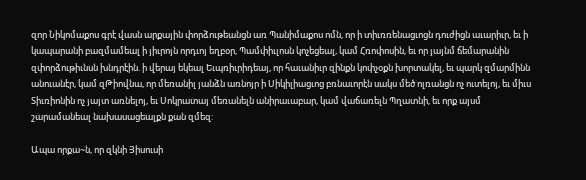զոր Նիկոմաքոս գրէ վասն արքային փորձութեանցն առ Պանիմաքոս ոմն, որ ի տիւռռենացւոցն դուժիցն աւարիւր, եւ ի կապարանի բազմամեալ ի յիւրոյն որդւոյ եղբօր, Պամփիւլոսն կոչեցեալ, կամ Հռոփոսին, եւ որ յայնմ ճեմարանին զփորձութիւնսն խնդրէին. ի վերայ եկեալ Եւպռիւրիդեայ, որ հաւանիւր զինքն կոփչօքն խորտակել, եւ պարկ զմարմինն անուանէր, կամ զԹիովնա, որ մեռանիլ յանձն առնոյր ի Սիկիլիացւոց բռնաւորէն սակս մեծ ոլռանցն ոչ ուտելոյ, եւ միւս Տիւռիոնին ոչ յայտ առնելոյ, եւ Սոկրատայ մեռանելն անիրաւաբար, կամ վաճառելն Պղատնի, եւ որք այսմ շարամանեալ նախասացեալքն քան զմեզ:

Ապա որքա~ն, որ զկնի Յիսուսի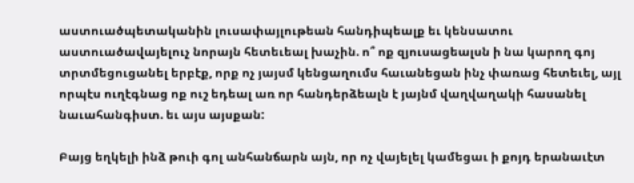աստուածպետականին լուսափայլութեան հանդիպեալք եւ կենսատու աստուածավայելուչ նորայն հետեւեալ խաչին. ո՞ ոք զյուսացեալսն ի նա կարող գոյ տրտմեցուցանել երբէք, որք ոչ յայսմ կենցաղումս հաւանեցան ինչ փառաց հետեւել, այլ որպէս ուղէգնաց ոք ուշ եդեալ առ որ հանդերձեալն է յայնմ վաղվաղակի հասանել նաւահանգիստ. եւ այս այսքան:

Բայց եղկելի ինձ թուի գոլ անհանճարն այն, որ ոչ վայելել կամեցաւ ի քոյդ երանաւէտ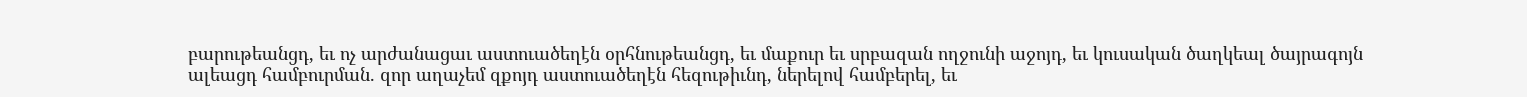բարութեանցդ, եւ ոչ արժանացաւ աստուածեղէն օրհնութեանցդ, եւ մաքուր եւ սրբազան ողջունի աջոյդ, եւ կուսական ծաղկեալ ծայրագոյն ալեացդ համբուրման. զոր աղաչեմ զքոյդ աստուածեղէն հեզութիւնդ, ներելով համբերել, եւ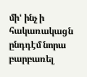մի' ինչ ի հակառակացն ընդդէմ նորա բարբառել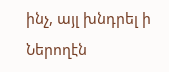ինչ, այլ խնդրել ի Ներողէն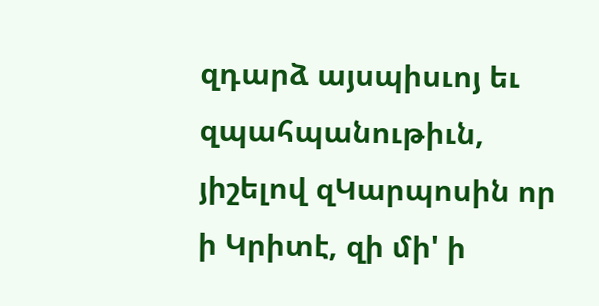զդարձ այսպիսւոյ եւ զպահպանութիւն, յիշելով զԿարպոսին որ ի Կրիտէ, զի մի' ի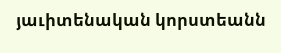յաւիտենական կորստեանն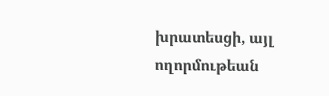խրատեսցի, այլ ողորմութեան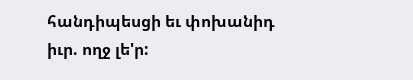հանդիպեսցի եւ փոխանիդ իւր. ողջ լե'ր: